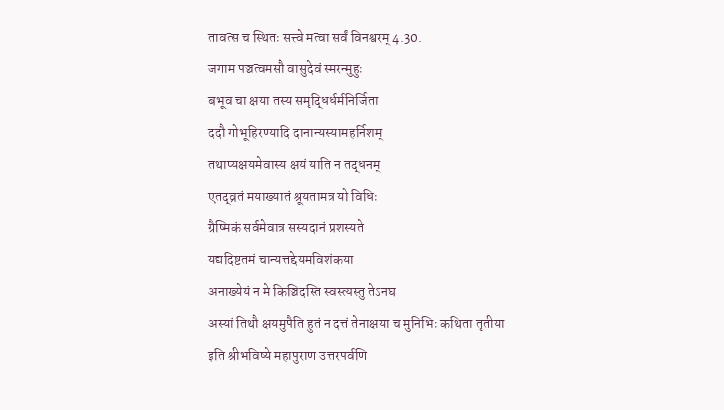तावत्स च स्थितः सत्त्वे मत्वा सर्वं विनश्वरम् 4.30.
जगाम पञ्चत्वमसौ वासुदेवं स्मरन्मुहुः
बभूव चा क्षया तस्य समृद्धिर्धर्मनिर्जिता
ददौ गोभूहिरण्यादि दानान्यस्यामहर्निशम्
तथाप्यक्षयमेवास्य क्षयं याति न तद्धनम्
एतद्व्रतं मयाख्यातं श्रूयतामत्र यो विधिः
ग्रैष्मिकं सर्वमेवात्र सस्यदानं प्रशस्यते
यद्यदिष्टतमं चान्यत्तद्देयमविशंकया
अनाख्येयं न मे किञ्चिदस्ति स्वस्त्यस्तु तेऽनघ
अस्यां तिथौ क्षयमुपैति हुतं न दत्तं तेनाक्षया च मुनिभिः कथिता तृतीया
इति श्रीभविष्ये महापुराण उत्तरपर्वणि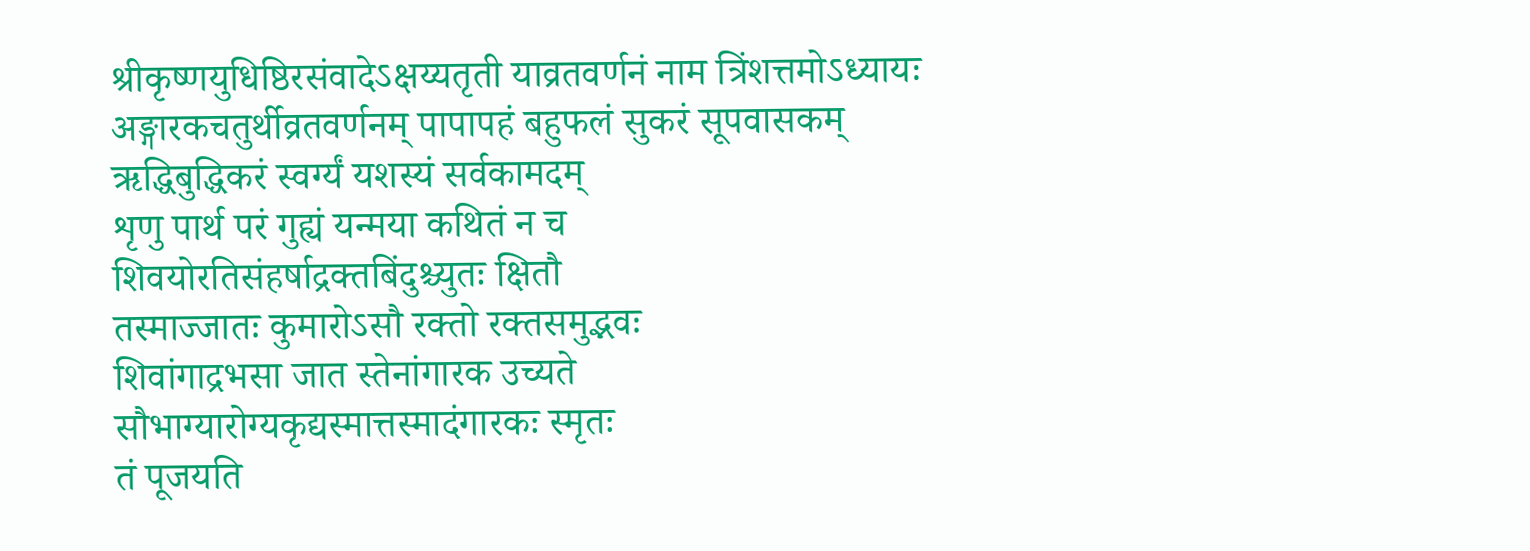श्रीकृष्णयुधिष्ठिरसंवादेऽक्षय्यतृती याव्रतवर्णनं नाम त्रिंशत्तमोऽध्यायः
अङ्गारकचतुर्थीव्रतवर्णनम् पापापहं बहुफलं सुकरं सूपवासकम्
ऋद्धिबुद्धिकरं स्वर्ग्यं यशस्यं सर्वकामदम्
शृणु पार्थ परं गुह्यं यन्मया कथितं न च
शिवयोरतिसंहर्षाद्रक्तबिंदुश्च्युतः क्षितौ
तस्माज्जातः कुमारोऽसौ रक्तो रक्तसमुद्भवः
शिवांगाद्रभसा जात स्तेनांगारक उच्यते
सौभाग्यारोग्यकृद्यस्मात्तस्मादंगारकः स्मृतः
तं पूजयति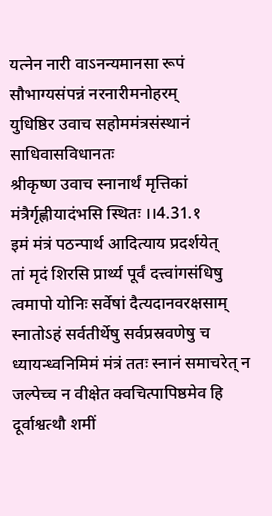यत्नेन नारी वाऽनन्यमानसा रूपं सौभाग्यसंपन्नं नरनारीमनोहरम्
युधिष्ठिर उवाच सहोममंत्रसंस्थानं साधिवासविधानतः
श्रीकृष्ण उवाच स्नानार्थं मृत्तिकां मंत्रैर्गृह्णीयादंभसि स्थितः ।।4.31.१
इमं मंत्रं पठन्पार्थ आदित्याय प्रदर्शयेत्
तां मृदं शिरसि प्रार्थ्य पूर्वं दत्त्वांगसंधिषु
त्वमापो योनिः सर्वेषां दैत्यदानवरक्षसाम्
स्नातोऽहं सर्वतीर्थेषु सर्वप्रस्रवणेषु च
ध्यायन्ध्वनिमिमं मंत्रं ततः स्नानं समाचरेत् न जल्पेच्च न वीक्षेत क्वचित्पापिष्ठमेव हि
दूर्वाश्वत्थौ शमीं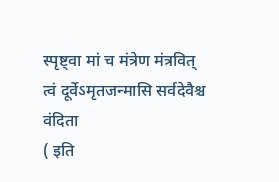स्पृष्ट्वा मां च मंत्रेण मंत्रवित्
त्वं दूर्वेऽमृतजन्मासि सर्वदेवैश्च वंदिता
( इति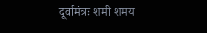दूर्वामंत्रः शमी शमय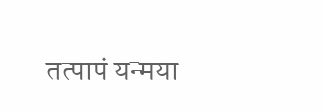तत्पापं यन्मया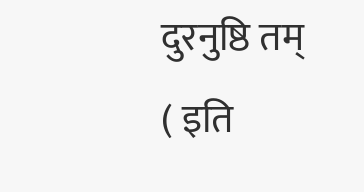दुरनुष्ठि तम्
( इति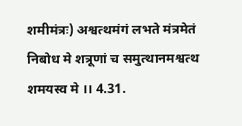शमीमंत्रः) अश्वत्थमंगं लभते मंत्रमेतं निबोध मे शत्रूणां च समुत्थानमश्वत्थ शमयस्व मे ।। 4.31.